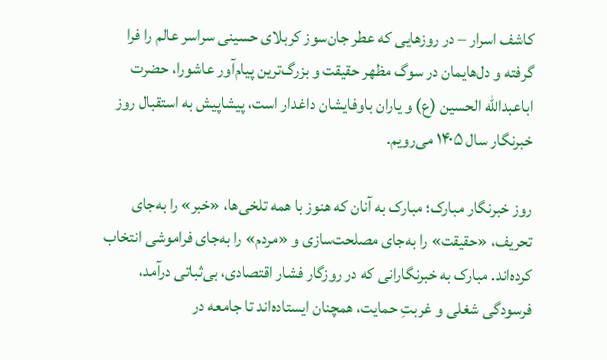کاشف اسرار – در روزهایی که عطر جان‌سوز کربلای حسینی سراسر عالم را فرا گرفته و دل‌هایمان در سوگ مظهر حقیقت و بزرگ‌ترین پیام‌آور عاشورا، حضرت اباعبدالله الحسین (ع) و یاران باوفایشان داغدار است، پیشاپیش به استقبال روز خبرنگار سال ۱۴۰۵ می‌رویم.

روز خبرنگار مبارک؛ مبارک به آنان که هنوز با همه تلخی‌ها، «خبر» را به‌جای تحریف، «حقیقت» را به‌جای مصلحت‌سازی و «مردم» را به‌جای فراموشی انتخاب کرده‌اند. مبارک به خبرنگارانی که در روزگار فشار اقتصادی، بی‌ثباتی درآمد، فرسودگی شغلی و غربتِ حمایت، همچنان ایستاده‌اند تا جامعه در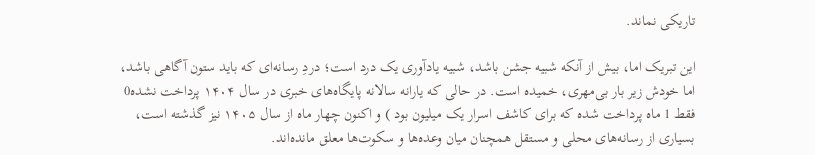تاریکی نماند.

این تبریک اما، بیش از آنکه شبیه جشن باشد، شبیه یادآوری یک درد است؛ دردِ رسانه‌ای که باید ستون آگاهی باشد، اما خودش زیر بار بی‌مهری، خمیده است. در حالی که یارانه سالانه پایگاه‌های خبری در سال ۱۴۰۴ پرداخت نشده0 فقط 1 ماه پرداخت شده که برای کاشف اسرار یک میلیون بود ) و اکنون چهار ماه از سال ۱۴۰۵ نیز گذشته است، بسیاری از رسانه‌های محلی و مستقل همچنان میان وعده‌ها و سکوت‌ها معلق مانده‌اند.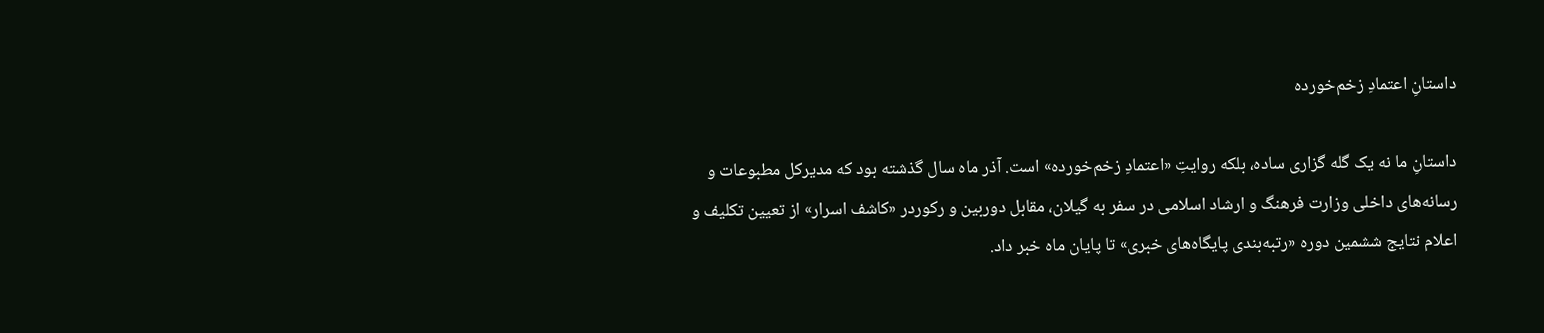داستانِ اعتمادِ زخم‌خورده

داستانِ ما نه یک گله‌ گزاری ساده، بلکه روایتِ «اعتمادِ زخم‌خورده» است. آذر ماه سال گذشته بود که مدیرکل مطبوعات و رسانه‌های داخلی وزارت فرهنگ و ارشاد اسلامی در سفر به گیلان، مقابل دوربین و رکوردر «کاشف اسرار» از تعیین تکلیف و اعلام نتایج ششمین دوره «رتبه‌بندی پایگاه‌های خبری» تا پایان ماه خبر داد.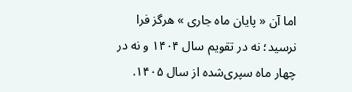اما آن « پایان ماه جاری » هرگز فرا نرسید؛ نه در تقویم سال ۱۴۰۴ و نه در چهار ماه سپری‌شده از سال ۱۴۰۵.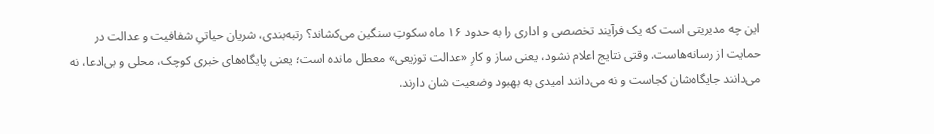این چه مدیریتی است که یک فرآیند تخصصی و اداری را به حدود ۱۶ ماه سکوتِ سنگین می‌کشاند؟ رتبه‌بندی، شریان حیاتیِ شفافیت و عدالت در حمایت از رسانه‌هاست. وقتی نتایج اعلام نشود، یعنی ساز و کارِ «عدالت توزیعی» معطل مانده است؛ یعنی پایگاه‌های خبری کوچک، محلی و بی‌ادعا، نه می‌دانند جایگاه‌شان کجاست و نه می‌دانند امیدی به بهبود وضعیت‌ شان دارند.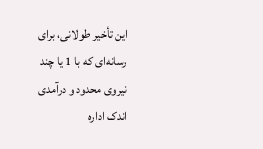این تأخیر طولانی، برای رسانه‌ای که با 1 یا چند نیروی محدود و درآمدی اندک اداره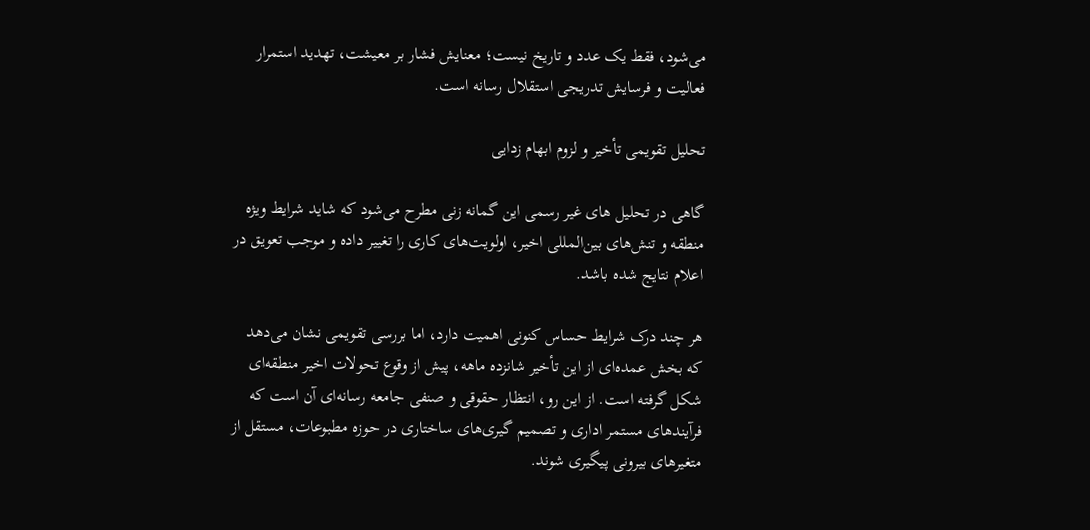می‌شود، فقط یک عدد و تاریخ نیست؛ معنایش فشار بر معیشت، تهدید استمرار فعالیت و فرسایش تدریجی استقلال رسانه است.

تحلیل تقویمی تأخیر و لزوم ابهام‌ زدایی

گاهی در تحلیل‌ های غیر رسمی این گمانه‌ زنی مطرح می‌شود که شاید شرایط ویژه منطقه و تنش‌های بین‌المللی اخیر، اولویت‌های کاری را تغییر داده و موجب تعویق در اعلام نتایج شده باشد.

هر چند درک شرایط حساس کنونی اهمیت دارد، اما بررسی تقویمی نشان می‌دهد که بخش عمده‌ای از این تأخیر شانزده‌ ماهه، پیش از وقوع تحولات اخیر منطقه‌ای شکل گرفته است. از این رو، انتظار حقوقی و صنفی جامعه رسانه‌ای آن است که فرآیندهای مستمر اداری و تصمیم‌ گیری‌های ساختاری در حوزه مطبوعات، مستقل از متغیرهای بیرونی پیگیری شوند.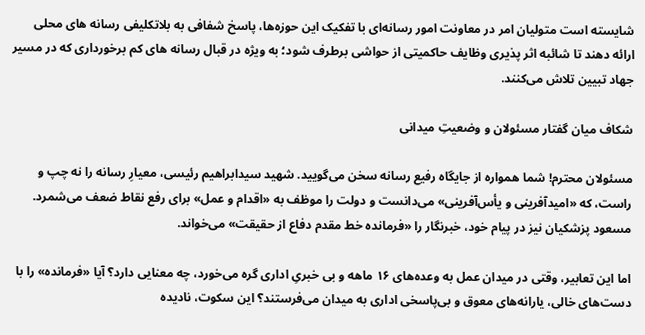شایسته است متولیان امر در معاونت امور رسانه‌ای با تفکیک این حوزه‌ها، پاسخ شفافی به بلاتکلیفی رسانه‌ های محلی ارائه دهند تا شائبه اثر پذیری وظایف حاکمیتی از حواشی برطرف شود؛ به‌ ویژه در قبال رسانه‌ های کم‌ برخورداری که در مسیر جهاد تبیین تلاش می‌کنند.

شکاف میان گفتار مسئولان و وضعیتِ میدانی

مسئولان محترم! شما همواره از جایگاه رفیع رسانه سخن می‌گویید. شهید سیدابراهیم رئیسی، معیارِ رسانه را نه چپ و راست، که «امیدآفرینی و یأس‌آفرینی» می‌دانست و دولت را موظف به «اقدام و عمل» برای رفع نقاط ضعف می‌شمرد. مسعود پزشکیان نیز در پیام خود، خبرنگار را «فرمانده خط مقدم دفاع از حقیقت» می‌خواند.

اما این تعابیر، وقتی در میدان عمل به وعده‌های ۱۶ ماهه و بی‌ خبریِ اداری گره می‌خورد، چه معنایی دارد؟ آیا «فرمانده» را با دست‌های خالی، یارانه‌های معوق و بی‌پاسخی اداری به میدان می‌فرستند؟ این سکوت، نادیده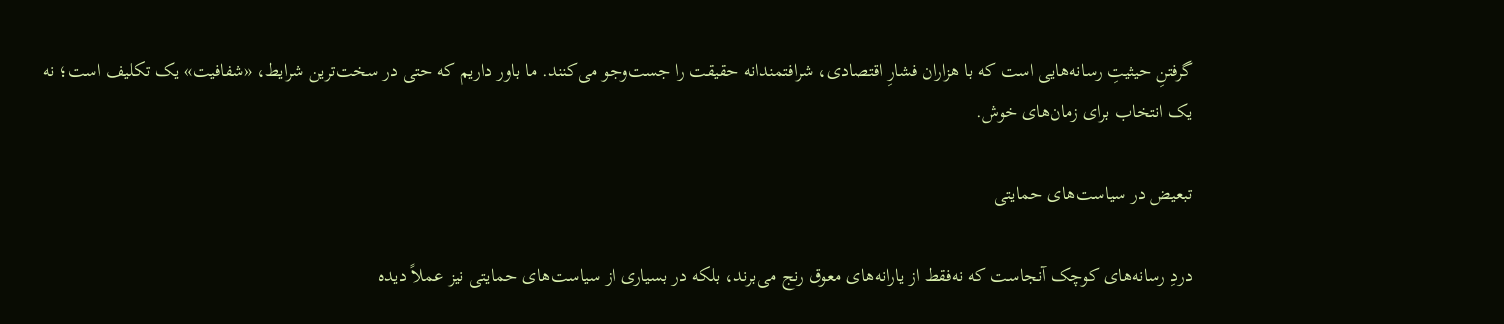گرفتنِ حیثیتِ رسانه‌هایی است که با هزاران فشارِ اقتصادی، شرافتمندانه حقیقت را جست‌وجو می‌کنند. ما باور داریم که حتی در سخت‌ترین شرایط، «شفافیت» یک تکلیف است؛ نه یک انتخاب برای زمان‌های خوش.

تبعیض در سیاست‌های حمایتی

دردِ رسانه‌های کوچک آنجاست که نه‌فقط از یارانه‌های معوق رنج می‌برند، بلکه در بسیاری از سیاست‌های حمایتی نیز عملاً دیده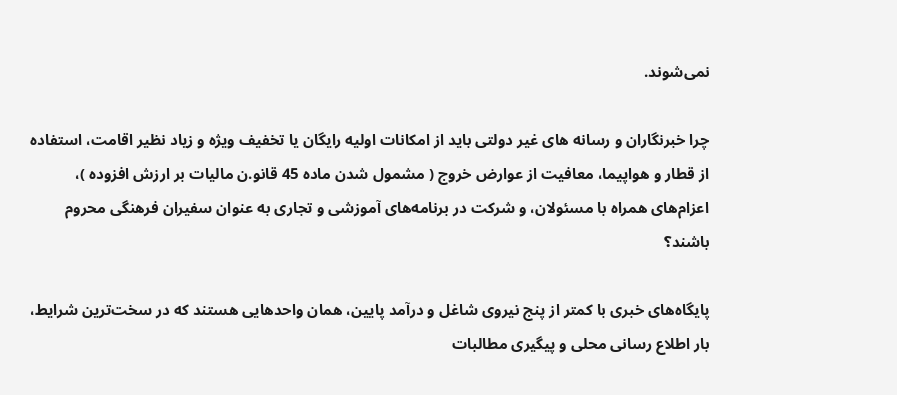نمی‌شوند.

چرا خبرنگاران و رسانه‌ های غیر دولتی باید از امکانات اولیه رایگان یا تخفیف ویژه و زیاد نظیر اقامت، استفاده از قطار و هواپیما، معافیت از عوارض خروج ( مشمول شدن ماده 45 قانو.ن مالیات بر ارزش افزوده )، اعزام‌های همراه با مسئولان، و شرکت در برنامه‌های آموزشی و تجاری به عنوان سفیران فرهنگی محروم باشند؟

پایگاه‌های خبری با کمتر از پنج نیروی شاغل و درآمد پایین، همان واحدهایی هستند که در سخت‌ترین شرایط، بار اطلاع‌ رسانی محلی و پیگیری مطالبات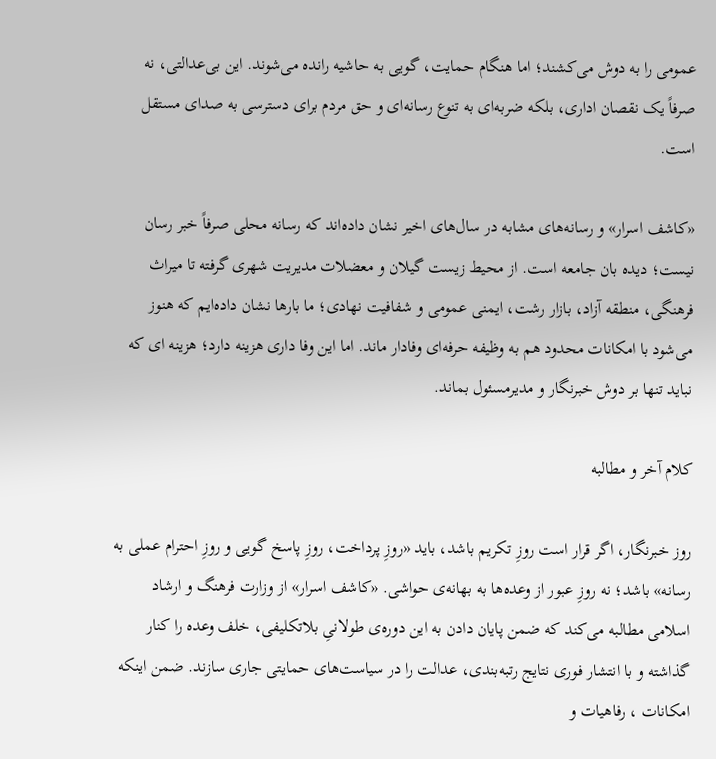عمومی را به دوش می‌کشند؛ اما هنگام حمایت، گویی به حاشیه رانده می‌شوند. این بی‌عدالتی، نه صرفاً یک نقصان اداری، بلکه ضربه‌ای به تنوع رسانه‌ای و حق مردم برای دسترسی به صدای مستقل است.

«کاشف اسرار» و رسانه‌های مشابه در سال‌های اخیر نشان داده‌اند که رسانه محلی صرفاً خبر رسان نیست؛ دیده‌ بان جامعه است. از محیط‌ زیست گیلان و معضلات مدیریت شهری گرفته تا میراث فرهنگی، منطقه آزاد، بازار رشت، ایمنی عمومی و شفافیت نهادی؛ ما بارها نشان داده‌ایم که هنوز می‌شود با امکانات محدود هم به وظیفه حرفه‌ای وفادار ماند. اما این وفا داری هزینه دارد؛ هزینه‌ ای که نباید تنها بر دوش خبرنگار و مدیرمسئول بماند.

کلام آخر و مطالبه

روز خبرنگار، اگر قرار است روزِ تکریم باشد، باید «روزِ پرداخت، روزِ پاسخ‌ گویی و روزِ احترام عملی به رسانه» باشد؛ نه روزِ عبور از وعده‌ها به بهانه‌ی حواشی. «کاشف اسرار» از وزارت فرهنگ و ارشاد اسلامی مطالبه می‌کند که ضمن پایان دادن به این دوره‌ی طولانیِ بلاتکلیفی، خلف وعده را کنار گذاشته و با انتشار فوری نتایج رتبه‌بندی، عدالت را در سیاست‌های حمایتی جاری سازند. ضمن اینکه امکانات ، رفاهیات و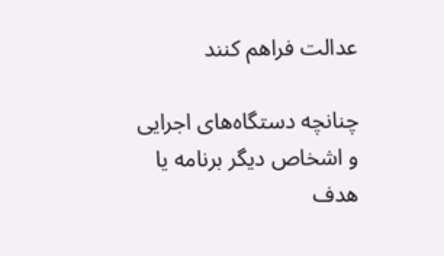عدالت فراهم کنند

چنانچه دستگاه‌های اجرایی و اشخاص دیگر برنامه یا هدف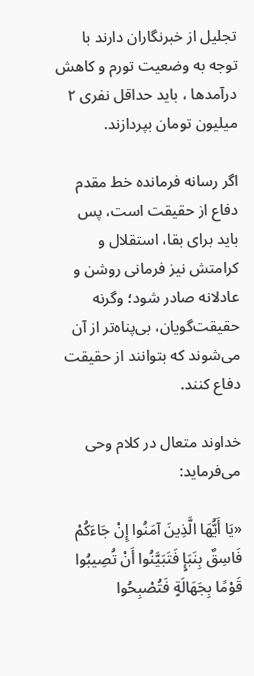تجلیل از خبرنگاران دارند با توجه به وضعیت تورم و کاهش درآمدها ، باید حداقل نفری ۲ میلیون تومان بپردازند.

اگر رسانه فرمانده خط مقدم دفاع از حقیقت است، پس باید برای بقا، استقلال و کرامتش نیز فرمانی روشن و عادلانه صادر شود؛ وگرنه حقیقت‌گویان، بی‌پناه‌تر از آن می‌شوند که بتوانند از حقیقت دفاع کنند.

خداوند متعال در کلام وحی می‌فرماید:

«یَا أَیُّهَا الَّذِینَ آمَنُوا إِنْ جَاءَکُمْ فَاسِقٌ بِنَبَإٍ فَتَبَیَّنُوا أَنْ تُصِیبُوا قَوْمًا بِجَهَالَةٍ فَتُصْبِحُوا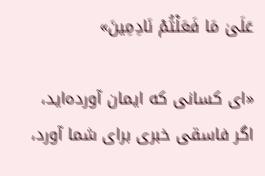عَلَیٰ مَا فَعَلْتُمْ نَادِمِینَ»

«ای کسانی که ایمان آورده‌اید، اگر فاسقی خبری برای شما آورد،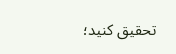تحقیق کنید؛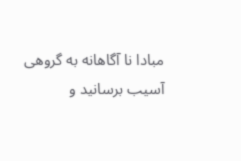مبادا نا آگاهانه به گروهی آسیب برسانید و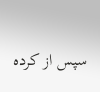سپس از کرده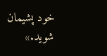خود پشیمان شوید.»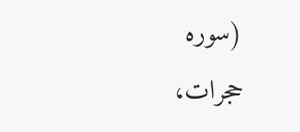(سوره حجرات،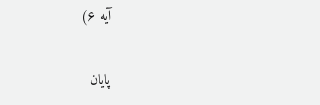آیه ۶)

پایان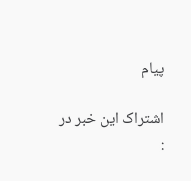پیام

اشتراک این خبر در :